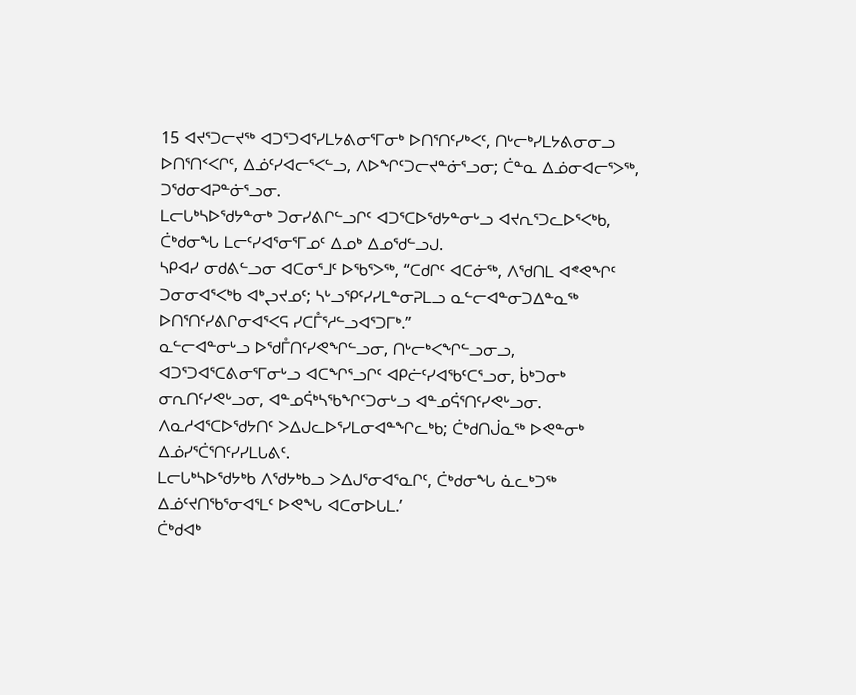15 ᐊᔪᕐᑐᓕᔪᖅ ᐊᑐᕐᑐᐊᕐᓯᒪᔭᕕᓂᕐᒥᓂᒃ ᐅᑎᕐᑎᑦᓯᒃᐸᑦ, ᑎᒡᓕᒃᓯᒪᔭᕕᓂᓂᓗ ᐅᑎᕐᑎᑉᐸᒋᑦ, ᐃᓅᑦᓯᐊᓕᕐᐸᓪᓗ, ᐱᐅᖏᑦᑐᓕᔪᓐᓃᕐᓗᓂ; ᑖᓐᓇ ᐃᓅᓂᐊᓕᕐᐳᖅ, ᑐᖁᓂᐊᕈᓐᓃᕐᓗᓂ.
ᒪᓕᒐᒃᓴᐅᖁᔭᓐᓂᒃ ᑐᓂᓯᕕᒋᓪᓗᒋᑦ ᐊᑐᕐᑕᐅᖁᔭᓐᓂᒡᓗ ᐊᔪᕆᕐᑐᓚᐅᕐᐸᒃᑲ, ᑖᒃᑯᓂᖓ ᒪᓕᑦᓯᐊᕐᓂᕐᒥᓄᑦ ᐃᓄᒃ ᐃᓄᖁᓪᓗᒍ.
ᓴᑭᐊᓯ ᓂᑯᕕᓪᓗᓂ ᐊᑕᓂᕐᒧᑦ ᐅᖃᕐᐳᖅ, “ᑕᑯᒋᑦ ᐊᑕᓃᖅ, ᐱᖁᑎᒪ ᐊᕝᕙᖏᑦ ᑐᓂᓂᐊᕐᐸᒃᑲ ᐊᒃᖢᔪᓄᑦ; ᓴᒡᓗᕿᑦᓯᓯᒪᓐᓂᕈᒪᓗ ᓇᓪᓕᐊᓐᓂᑐᐃᓐᓇᖅ ᐅᑎᕐᑎᑦᓯᕕᒋᓂᐊᕐᐸᕋ ᓯᑕᒤᕐᓱᓪᓗᐊᕐᑐᒥᒃ.”
ᓇᓪᓕᐊᓐᓂᒡᓗ ᐅᖁᒤᑎᑦᓯᕙᖏᓪᓗᓂ, ᑎᒡᓕᒃᐸᖏᓪᓗᓂᓗ, ᐊᑐᕐᑐᐊᕐᑕᕕᓂᕐᒥᓂᒡᓗ ᐊᑕᖏᕐᓗᒋᑦ ᐊᑭᓖᑦᓯᐊᖃᑦᑕᕐᓗᓂ, ᑳᒃᑐᓂᒃ ᓂᕆᑎᑦᓯᕙᒡᓗᓂ, ᐊᓐᓄᕌᒃᓴᖃᖏᑦᑐᓂᒡᓗ ᐊᓐᓄᕌᕐᑎᑦᓯᕙᒡᓗᓂ.
ᐱᓇᓱᐊᕐᑕᐅᖁᔭᑎᑦ ᐳᐃᒍᓚᐅᕐᓯᒪᓂᐊᓐᖏᓚᒃᑲ; ᑖᒃᑯᑎᒎᓇᖅ ᐅᕙᓐᓂᒃ ᐃᓅᓯᕐᑖᕐᑎᑦᓯᓯᒪᒐᕕᑦ.
ᒪᓕᒐᒃᓴᐅᖁᔭᒃᑲ ᐱᖁᔭᒃᑲᓗ ᐳᐃᒍᕐᓂᐊᕐᓇᒋᑦ, ᑖᒃᑯᓂᖓ ᓈᓚᒃᑐᖅ ᐃᓅᑦᔪᑎᖃᕐᓂᐊᕐᒪᑦ ᐅᕙᖓ ᐊᑕᓂᐅᒐᒪ.’
ᑖᒃᑯᐊᒃ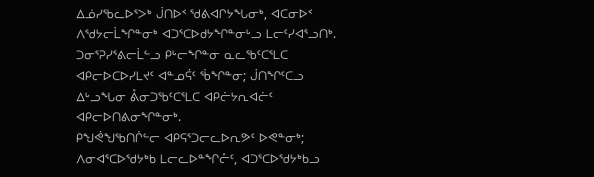ᐃᓅᓯᖃᓚᐅᕐᐳᒃ ᒎᑎᐅᑉ ᖁᕕᐊᒋᔭᖓᓂᒃ, ᐊᑕᓂᐅᑉ ᐱᖁᔭᓕᒫᖏᓐᓂᒃ ᐊᑐᕐᑕᐅᑯᔭᖏᓐᓂᒡᓗ ᒪᓕᑦᓯᐊᕐᓗᑎᒃ.
ᑐᓂᕐᕈᓯᕐᕕᓕᒫᓪᓗ ᑭᒡᓕᖏᓐᓂ ᓇᓚᖃᑦᑕᕐᒪᑕ ᐊᑭᓕᐅᑕᐅᓯᒪᔪᑦ ᐊᓐᓄᕌᑦ ᖄᖏᓐᓂ; ᒎᑎᖏᑦᑕᓗ ᐃᒡᓗᖓᓂ ᕔᓂᑐᖃᑦᑕᕐᒪᑕ ᐊᑭᓖᔭᕆᐊᓖᑦ ᐊᑭᓕᐅᑎᕕᓂᖏᓐᓂᒃ.
ᑭᖑᕚᖑᖃᑎᒌᓪᓕ ᐊᑭᕋᕐᑐᓕᓚᐅᕆᕗᑦ ᐅᕙᓐᓂᒃ; ᐱᓂᐊᕐᑕᐅᖁᔭᒃᑲ ᒪᓕᓚᐅᓐᖏᓔᑦ, ᐊᑐᕐᑕᐅᖁᔭᒃᑲᓗ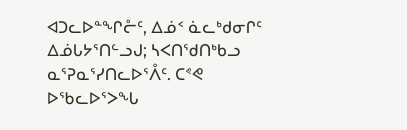ᐊᑐᓚᐅᓐᖏᓔᑦ, ᐃᓅᑉ ᓈᓚᒃᑯᓂᒋᑦ ᐃᓅᒐᔭᕐᑎᓪᓗᒍ; ᓴᐸᑎᖁᑎᒃᑲᓗ ᓇᕐᕈᓇᕐᓯᑎᓚᐅᕐᐰᑦ. ᑕᕝᕙ ᐅᖃᓚᐅᕐᐳᖓ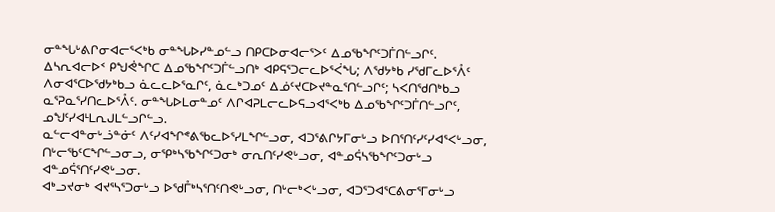ᓂᓐᖓᒡᕕᒋᓂᐊᓕᕐᐸᒃᑲ ᓂᓐᖓᐅᓯᓐᓄᓪᓗ ᑎᑭᑕᐅᓂᐊᓕᕐᐳᑦ ᐃᓄᖃᖏᑦᑐᒦᑎᓪᓗᒋᑦ.
ᐃᓴᕆᐊᓕᐅᑉ ᑭᖑᕚᖏᑕ ᐃᓄᖃᖏᑦᑐᒦᓪᓗᑎᒃ ᐊᑭᕋᕐᑐᓕᓚᐅᕐᐹᖓ; ᐱᖁᔭᒃᑲ ᓯᖁᒥᓚᐅᕐᐰᑦ ᐱᓂᐊᕐᑕᐅᖁᔭᒃᑲᓗ ᓈᓚᓚᐅᕐᓇᒋᑦ, ᓈᓚᒃᑐᓄᑦ ᐃᓅᑦᔪᑕᐅᔪᓐᓇᕐᑎᓪᓗᒋᑦ; ᓴᐸᑎᖁᑎᒃᑲᓗ ᓇᕐᕈᓇᕐᓯᑎᓚᐅᕐᐰᑦ. ᓂᓐᖓᐅᒪᓂᓐᓄᑦ ᐱᒋᐊᕈᒪᓕᓚᐅᕋᓗᐊᕐᐸᒃᑲ ᐃᓄᖃᖏᑦᑐᒦᑎᓪᓗᒋᑦ, ᓄᖑᑦᓯᐊᒻᒪᕆᒍᒪᓪᓗᒋᓪᓗ.
ᓇᓪᓕᐊᓐᓂᒡᓘᓐᓃᑦ ᐱᑦᓯᐊᖏᕝᕕᖃᓚᐅᕐᓯᒪᖏᓪᓗᓂ, ᐊᑐᕐᕕᒋᔭᒥᓂᒡᓗ ᐅᑎᕐᑎᑦᓯᑦᓯᐊᕐᐸᒡᓗᓂ, ᑎᒡᓕᖃᑦᑕᖏᓪᓗᓂᓗ, ᓂᕿᒃᓴᖃᖏᑦᑐᓂᒃ ᓂᕆᑎᑦᓯᕙᒡᓗᓂ, ᐊᓐᓄᕌᓴᖃᖏᑦᑐᓂᒡᓗ ᐊᓐᓄᕌᕐᑎᑦᓯᕙᒡᓗᓂ.
ᐊᒃᓗᔪᓂᒃ ᐊᔪᕐᓴᕐᑐᓂᒡᓗ ᐅᖁᒤᒃᓴᕐᑎᑦᑎᕙᒡᓗᓂ, ᑎᒡᓕᒃᐸᒡᓗᓂ, ᐊᑐᕐᑐᐊᕐᑕᕕᓂᕐᒥᓂᒡᓗ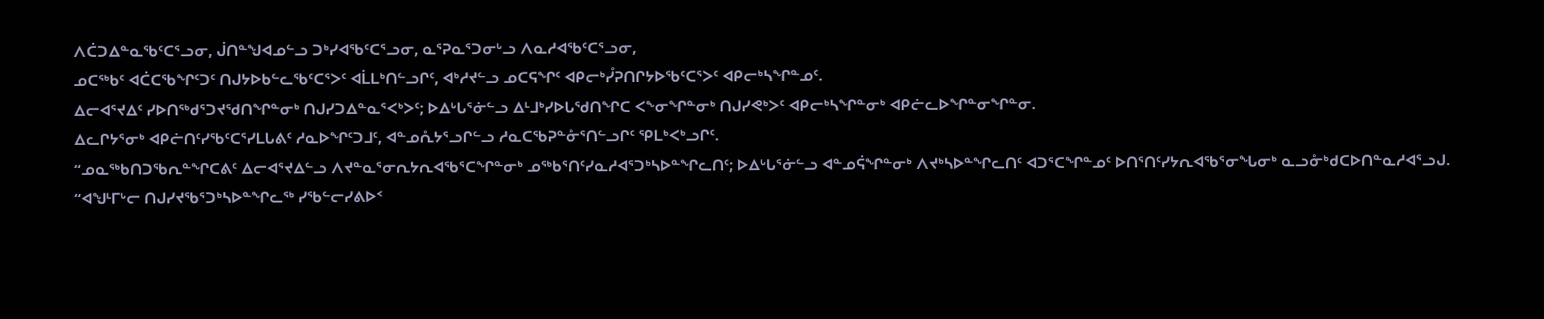ᐱᑖᑐᐃᓐᓇᖃᑦᑕᕐᓗᓂ, ᒎᑎᓐᖑᐊᓄᓪᓗ ᑐᒃᓯᐊᖃᑦᑕᕐᓗᓂ, ᓇᕐᕈᓇᕐᑐᓂᒡᓗ ᐱᓇᓱᐊᖃᑦᑕᕐᓗᓂ,
ᓄᑕᖅᑲᑦ ᐊᑖᑕᖃᖏᑦᑐᑦ ᑎᒍᔭᐅᑲᓪᓚᖃᑦᑕᕐᐳᑦ ᐊᒫᒪᒃᑎᓪᓗᒋᑦ, ᐊᒃᓱᔪᓪᓗ ᓄᑕᕋᖏᑦ ᐊᑭᓕᒃᓮᕈᑎᒋᔭᐅᖃᑦᑕᕐᐳᑦ ᐊᑭᓕᒃᓴᖏᓐᓄᑦ.
ᐃᓕᐊᕐᔪᐃᑦ ᓯᐅᑎᖅᑯᕐᑐᔪᖁᑎᖏᓐᓂᒃ ᑎᒍᓯᑐᐃᓐᓇᕐᐸᒃᐳᑦ; ᐅᐃᒡᒐᕐᓃᓪᓗ ᐃᒻᒧᒃᓯᐅᒐᖁᑎᖏᑕ ᐸᖕᓂᖏᓐᓂᒃ ᑎᒍᓯᕙᒃᐳᑦ ᐊᑭᓕᒃᓴᖏᓐᓂᒃ ᐊᑭᓖᓚᐅᖏᓐᓂᖏᓐᓂ.
ᐃᓚᒋᔭᕐᓂᒃ ᐊᑭᓖᑎᑦᓯᖃᑦᑕᕐᓯᒪᒐᕕᑦ ᓱᓇᐅᖏᑦᑐᒧᑦ, ᐊᓐᓄᕅᔭᕐᓗᒋᓪᓗ ᓱᓇᑕᖃᕈᓐᓁᕐᑎᓪᓗᒋᑦ ᕿᒪᒃᐸᒃᓗᒋᑦ.
“ᓄᓇᖅᑲᑎᑐᖃᕆᓐᖏᑕᕕᑦ ᐃᓕᐊᕐᔪᐃᓪᓗ ᐱᔪᓐᓇᕐᓂᕆᔭᕆᐊᖃᕐᑕᖏᓐᓂᒃ ᓄᖅᑲᕐᑎᑦᓯᓇᓱᐊᕐᑐᒃᓴᐅᓐᖏᓚᑎᑦ; ᐅᐃᒡᒐᕐᓃᓪᓗ ᐊᓐᓄᕌᖏᓐᓂᒃ ᐱᔪᒃᓴᐅᓐᖏᓚᑎᑦ ᐊᑐᕐᑕᖏᓐᓄᑦ ᐅᑎᕐᑎᑦᓯᔭᕆᐊᖃᕐᓂᖓᓂᒃ ᓇᓗᓁᒃᑯᑕᐅᑎᓐᓇᓱᐊᕐᓗᒍ.
“ᐊᖑᒻᒥᒡᓕ ᑎᒍᓯᔪᖃᕐᑐᒃᓴᐅᓐᖏᓚᖅ ᓯᖃᓪᓕᓯᕕᐅᑉ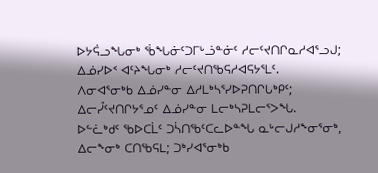ᐅᔭᕌᓗᖓᓂᒃ ᖄᖓᓃᑦᑐᒥᒡᓘᓐᓃᑦ ᓱᓕᑦᔪᑎᒋᓇᓱᐊᕐᓗᒍ; ᐃᓅᓯᐅᑉ ᐊᑦᔨᖓᓂᒃ ᓱᓕᑦᔪᑎᖃᕋᓱᐊᕋᔭᕐᒪᑦ.
ᐱᓂᐊᕐᓂᒃᑲ ᐃᓅᓯᓐᓂ ᐃᓱᒪᒃᓴᕐᓯᐅᕈᑎᒋᒐᒃᑭᑦ; ᐃᓕᓮᑦᔪᑎᒋᔭᕐᓄᑦ ᐃᓅᓯᓐᓂ ᒪᓕᒃᓴᕈᒪᓕᕐᐳᖓ.
ᐅᓪᓛᒃᑯᑦ ᖃᐅᑕᒫᑦ ᑐᓵᑎᖃᑦᑕᓚᐅᓐᖓ ᓇᒡᓕᒍᓱᖕᓂᕐᓂᒃ, ᐃᓕᖕᓂᒃ ᑕᑎᖃᕋᒪ; ᑐᒃᓯᐊᕐᓂᒃᑲ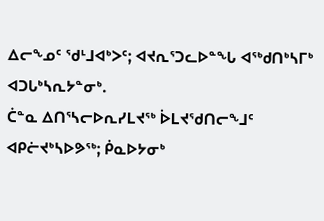ᐃᓕᖕᓄᑦ ᖁᒻᒧᐊᒃᐳᑦ; ᐊᔪᕆᕐᑐᓚᐅᓐᖓ ᐊᖅᑯᑎᒃᓴᒥᒃ ᐊᑐᒐᒃᓴᕆᔭᓐᓂᒃ.
ᑖᓐᓇ ᐃᑎᕐᓴᓕᐅᕆᓯᒪᔪᖅ ᐆᒪᔪᖁᑎᓕᖕᒧᑦ ᐊᑭᓖᔪᒃᓴᐅᕗᖅ; ᑮᓇᐅᔭᓂᒃ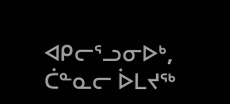ᐊᑭᓕᕐᓗᓂᐅᒃ, ᑖᓐᓇᓕ ᐆᒪᔪᖅ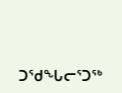ᑐᖁᖓᓕᕐᑐᖅ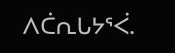ᐱᑖᕆᒐᔭᕐᐹ.